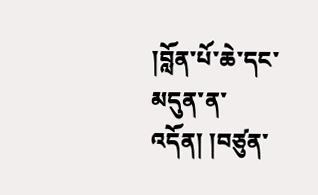།བློན་པོ་ཆེ་དང་མདུན་ན་འདོན། །བཙུན་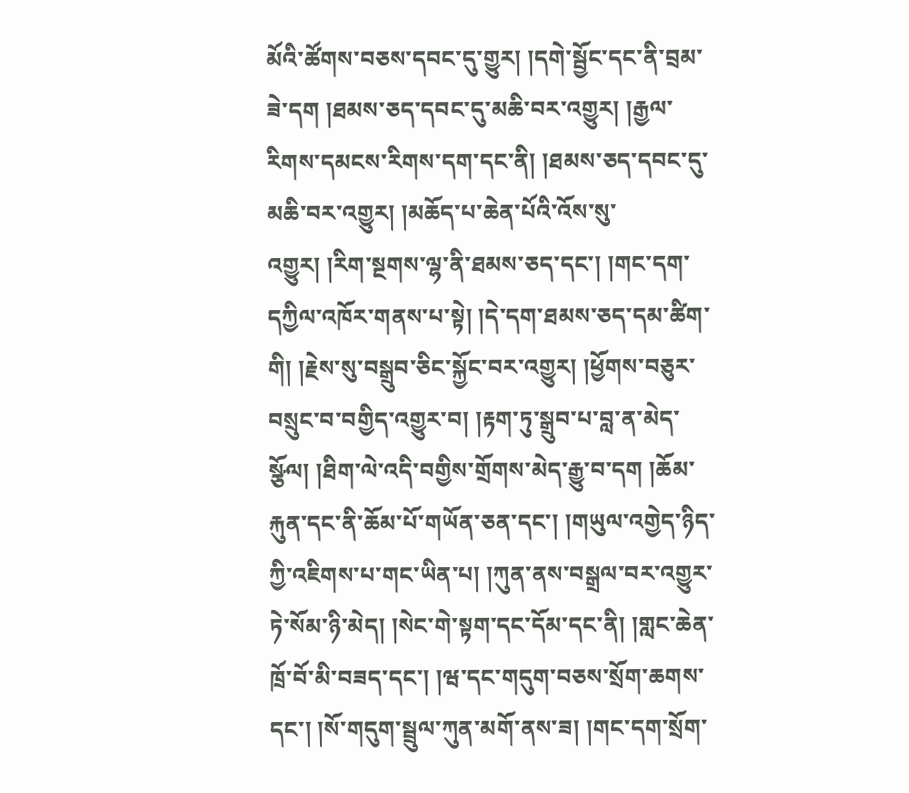མོའི་ཚོགས་བཅས་དབང་དུ་གྱུར། །དགེ་སྦྱོང་དང་ནི་བྲམ་ཟེ་དག །ཐམས་ཅད་དབང་དུ་མཆི་བར་འགྱུར། །རྒྱལ་རིགས་དམངས་རིགས་དག་དང་ནི། །ཐམས་ཅད་དབང་དུ་མཆི་བར་འགྱུར། །མཆོད་པ་ཆེན་པོའི་འོས་སུ་འགྱུར། །རིག་སྔགས་ལྷ་ནི་ཐམས་ཅད་དང་། །གང་དག་དཀྱིལ་འཁོར་གནས་པ་སྟེ། །དེ་དག་ཐམས་ཅད་དམ་ཚིག་གི། །རྗེས་སུ་བསྒྲུབ་ཅིང་སྐྱོང་བར་འགྱུར། །ཕྱོགས་བཅུར་བསྲུང་བ་བགྱིད་འགྱུར་བ། །རྟག་ཏུ་སྒྲུབ་པ་བླ་ན་མེད་སྩོལ། །ཐིག་ལེ་འདི་བགྱིས་གྲོགས་མེད་རྒྱུ་བ་དག །ཆོམ་རྐུན་དང་ནི་ཆོམ་པོ་གཡོན་ཅན་དང་། །གཡུལ་འགྱེད་ཉིད་ཀྱི་འཇིགས་པ་གང་ཡིན་པ། །ཀུན་ནས་བསྒྲལ་བར་འགྱུར་ཏེ་སོམ་ཉི་མེད། །སེང་གེ་སྟག་དང་དོམ་དང་ནི། །གླང་ཆེན་ཁྲོ་བོ་མི་བཟད་དང་། །ཝ་དང་གདུག་བཅས་སྲོག་ཆགས་དང་། །སོ་གདུག་སྦྲུལ་ཀུན་མགོ་ནས་ཟ། །གང་དག་སྲོག་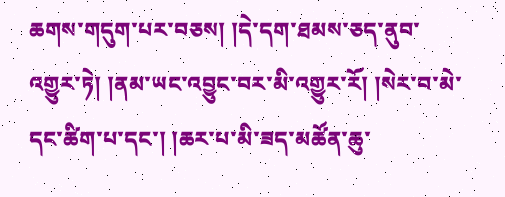ཆགས་གདུག་པར་བཅས། །དེ་དག་ཐམས་ཅད་ནུབ་འགྱུར་ཏེ། །ནམ་ཡང་འབྱུང་བར་མི་འགྱུར་རོ། །སེར་བ་མེ་དང་ཚིག་པ་དང་། །ཆར་པ་མི་ཟད་མཚོན་ཆུ་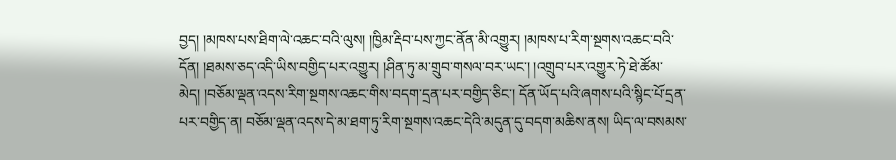བྱད། །མཁས་པས་ཐིག་ལེ་འཆང་བའི་ལུས། །ཁྱིམ་རྡིབ་པས་ཀྱང་ནོན་མི་འགྱུར། །མཁས་པ་རིག་སྔགས་འཆང་བའི་དོན། །ཐམས་ཅད་འདི་ཡིས་བགྱིད་པར་འགྱུར། །ཤིན་ཏུ་མ་གྲུབ་གསལ་བར་ཡང་། །འགྲུབ་པར་འགྱུར་ཏེ་ཐེ་ཚོམ་མེད། །བཅོམ་ལྡན་འདས་རིག་སྔགས་འཆང་གིས་བདག་དྲན་པར་བགྱིད་ཅིང་། དོན་ཡོད་པའི་ཞགས་པའི་སྙིང་པོ་དྲན་པར་བགྱིད་ན། བཅོམ་ལྡན་འདས་དེ་མ་ཐག་ཏུ་རིག་སྔགས་འཆང་དེའི་མདུན་དུ་བདག་མཆིས་ནས། ཡིད་ལ་བསམས་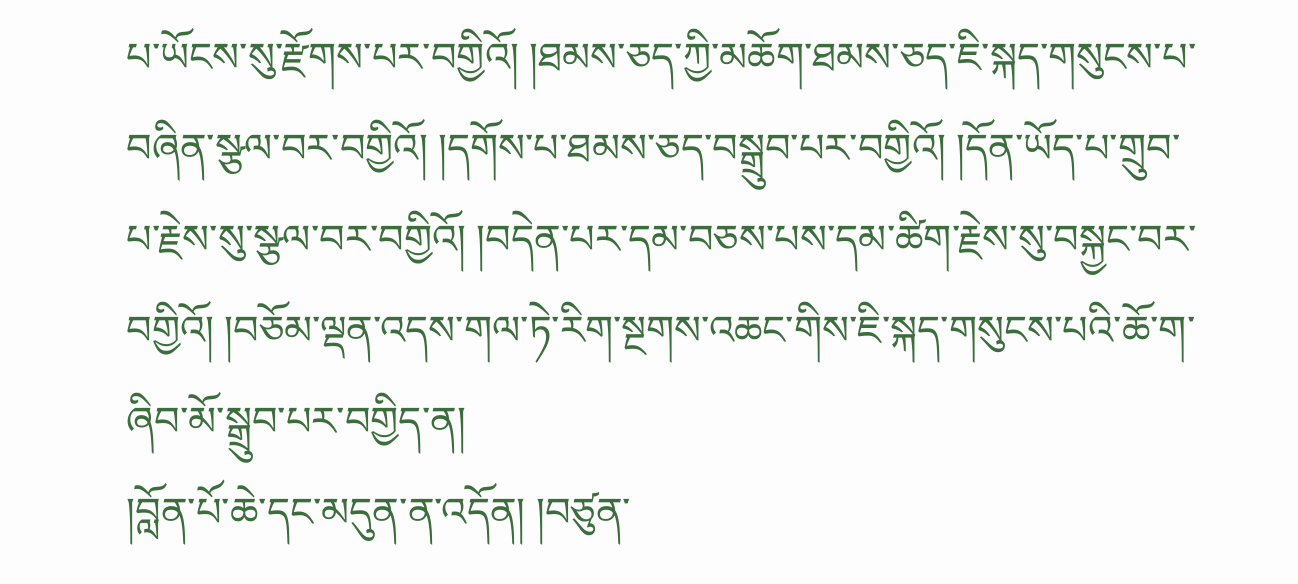པ་ཡོངས་སུ་རྫོགས་པར་བགྱིའོ། །ཐམས་ཅད་ཀྱི་མཆོག་ཐམས་ཅད་ཇི་སྐད་གསུངས་པ་བཞིན་སྩལ་བར་བགྱིའོ། །དགོས་པ་ཐམས་ཅད་བསྒྲུབ་པར་བགྱིའོ། །དོན་ཡོད་པ་གྲུབ་པ་རྗེས་སུ་སྩལ་བར་བགྱིའོ། །བདེན་པར་དམ་བཅས་པས་དམ་ཚིག་རྗེས་སུ་བསྐྱང་བར་བགྱིའོ། །བཅོམ་ལྡན་འདས་གལ་ཏེ་རིག་སྔགས་འཆང་གིས་ཇི་སྐད་གསུངས་པའི་ཆོ་ག་ཞིབ་མོ་སྒྲུབ་པར་བགྱིད་ན།
།བློན་པོ་ཆེ་དང་མདུན་ན་འདོན། །བཙུན་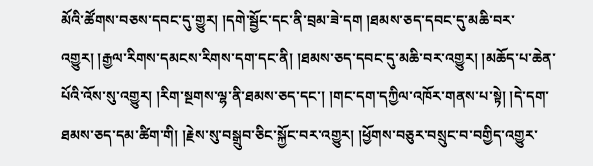མོའི་ཚོགས་བཅས་དབང་དུ་གྱུར། །དགེ་སྦྱོང་དང་ནི་བྲམ་ཟེ་དག །ཐམས་ཅད་དབང་དུ་མཆི་བར་འགྱུར། །རྒྱལ་རིགས་དམངས་རིགས་དག་དང་ནི། །ཐམས་ཅད་དབང་དུ་མཆི་བར་འགྱུར། །མཆོད་པ་ཆེན་པོའི་འོས་སུ་འགྱུར། །རིག་སྔགས་ལྷ་ནི་ཐམས་ཅད་དང་། །གང་དག་དཀྱིལ་འཁོར་གནས་པ་སྟེ། །དེ་དག་ཐམས་ཅད་དམ་ཚིག་གི། །རྗེས་སུ་བསྒྲུབ་ཅིང་སྐྱོང་བར་འགྱུར། །ཕྱོགས་བཅུར་བསྲུང་བ་བགྱིད་འགྱུར་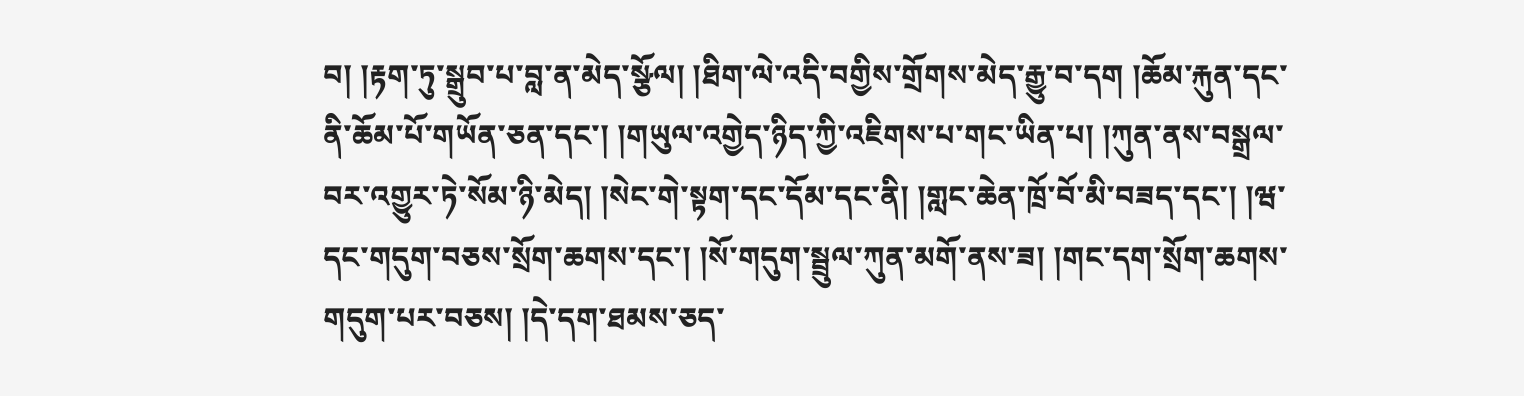བ། །རྟག་ཏུ་སྒྲུབ་པ་བླ་ན་མེད་སྩོལ། །ཐིག་ལེ་འདི་བགྱིས་གྲོགས་མེད་རྒྱུ་བ་དག །ཆོམ་རྐུན་དང་ནི་ཆོམ་པོ་གཡོན་ཅན་དང་། །གཡུལ་འགྱེད་ཉིད་ཀྱི་འཇིགས་པ་གང་ཡིན་པ། །ཀུན་ནས་བསྒྲལ་བར་འགྱུར་ཏེ་སོམ་ཉི་མེད། །སེང་གེ་སྟག་དང་དོམ་དང་ནི། །གླང་ཆེན་ཁྲོ་བོ་མི་བཟད་དང་། །ཝ་དང་གདུག་བཅས་སྲོག་ཆགས་དང་། །སོ་གདུག་སྦྲུལ་ཀུན་མགོ་ནས་ཟ། །གང་དག་སྲོག་ཆགས་གདུག་པར་བཅས། །དེ་དག་ཐམས་ཅད་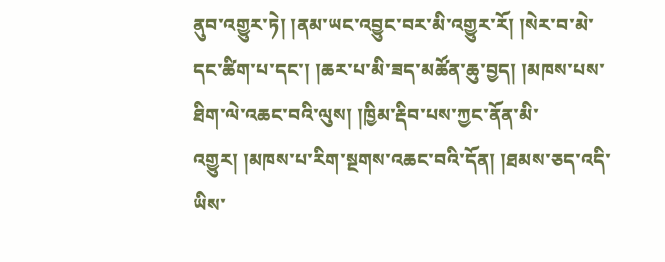ནུབ་འགྱུར་ཏེ། །ནམ་ཡང་འབྱུང་བར་མི་འགྱུར་རོ། །སེར་བ་མེ་དང་ཚིག་པ་དང་། །ཆར་པ་མི་ཟད་མཚོན་ཆུ་བྱད། །མཁས་པས་ཐིག་ལེ་འཆང་བའི་ལུས། །ཁྱིམ་རྡིབ་པས་ཀྱང་ནོན་མི་འགྱུར། །མཁས་པ་རིག་སྔགས་འཆང་བའི་དོན། །ཐམས་ཅད་འདི་ཡིས་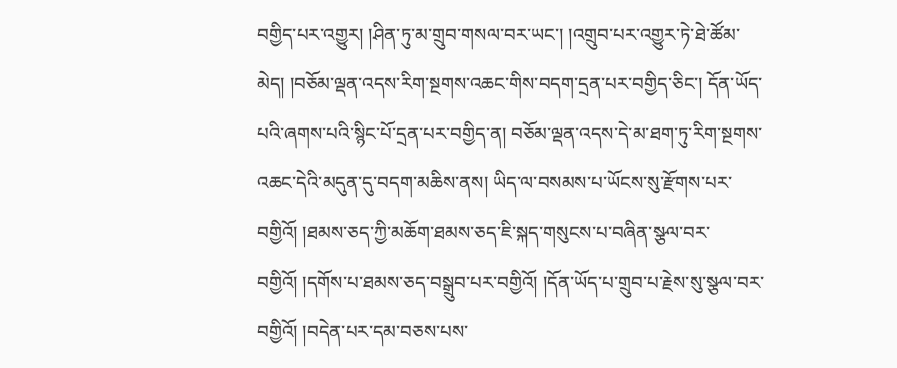བགྱིད་པར་འགྱུར། །ཤིན་ཏུ་མ་གྲུབ་གསལ་བར་ཡང་། །འགྲུབ་པར་འགྱུར་ཏེ་ཐེ་ཚོམ་མེད། །བཅོམ་ལྡན་འདས་རིག་སྔགས་འཆང་གིས་བདག་དྲན་པར་བགྱིད་ཅིང་། དོན་ཡོད་པའི་ཞགས་པའི་སྙིང་པོ་དྲན་པར་བགྱིད་ན། བཅོམ་ལྡན་འདས་དེ་མ་ཐག་ཏུ་རིག་སྔགས་འཆང་དེའི་མདུན་དུ་བདག་མཆིས་ནས། ཡིད་ལ་བསམས་པ་ཡོངས་སུ་རྫོགས་པར་བགྱིའོ། །ཐམས་ཅད་ཀྱི་མཆོག་ཐམས་ཅད་ཇི་སྐད་གསུངས་པ་བཞིན་སྩལ་བར་བགྱིའོ། །དགོས་པ་ཐམས་ཅད་བསྒྲུབ་པར་བགྱིའོ། །དོན་ཡོད་པ་གྲུབ་པ་རྗེས་སུ་སྩལ་བར་བགྱིའོ། །བདེན་པར་དམ་བཅས་པས་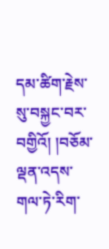དམ་ཚིག་རྗེས་སུ་བསྐྱང་བར་བགྱིའོ། །བཅོམ་ལྡན་འདས་གལ་ཏེ་རིག་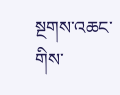སྔགས་འཆང་གིས་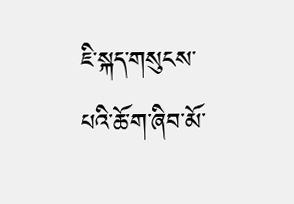ཇི་སྐད་གསུངས་པའི་ཆོ་ག་ཞིབ་མོ་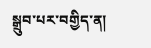སྒྲུབ་པར་བགྱིད་ན།